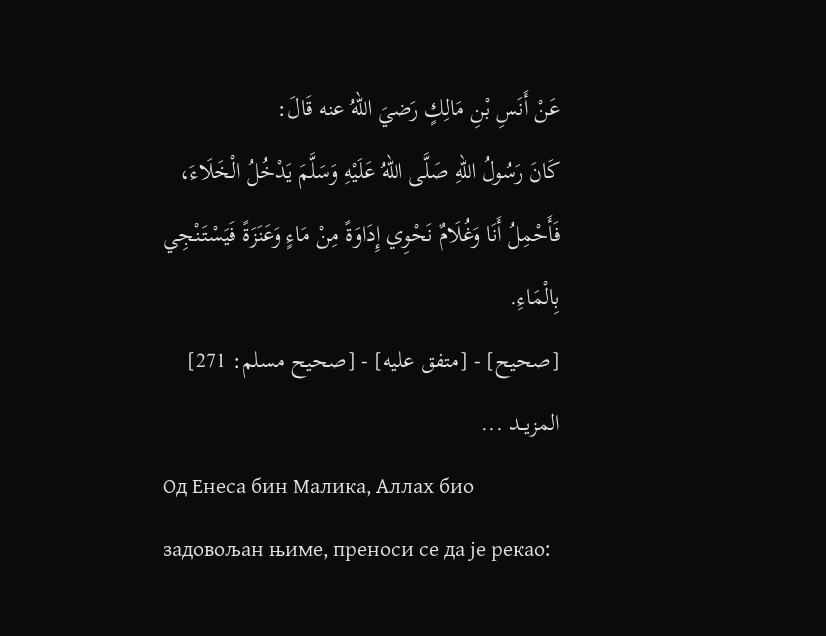عَنْ أَنَسِ بْنِ مَالِكٍ رَضيَ اللهُ عنه قَالَ:
كَانَ رَسُولُ اللهِ صَلَّى اللهُ عَلَيْهِ وَسَلَّمَ يَدْخُلُ الْخَلَاءَ، فَأَحْمِلُ أَنَا وَغُلَامٌ نَحْوِي إِدَاوَةً مِنْ مَاءٍ وَعَنَزَةً فَيَسْتَنْجِي بِالْمَاءِ.
[صحيح] - [متفق عليه] - [صحيح مسلم: 271]
المزيــد ...
Од Енеса бин Малика, Аллах био задовољан њиме, преноси се да је рекао: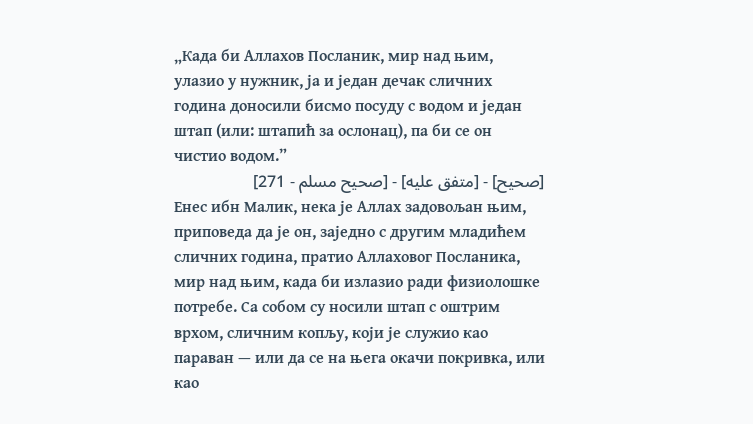„Када би Аллахов Посланик, мир над њим, улазио у нужник, ја и један дечак сличних година доносили бисмо посуду с водом и један штап (или: штапић за ослонац), па би се он чистио водом.”
[صحيح] - [متفق عليه] - [صحيح مسلم - 271]
Енес ибн Малик, нека је Аллах задовољан њим, приповеда да је он, заједно с другим младићем сличних година, пратио Аллаховог Посланика, мир над њим, када би излазио ради физиолошке потребе. Са собом су носили штап с оштрим врхом, сличним копљу, који је служио као параван — или да се на њега окачи покривка, или као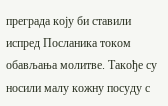преграда коју би ставили испред Посланика током обављања молитве. Такође су носили малу кожну посуду с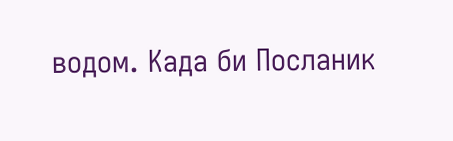водом. Када би Посланик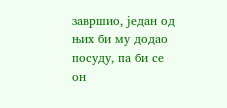завршио, један од њих би му додао посуду, па би се он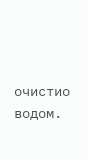очистио водом.